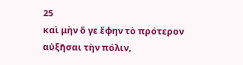25
καὶ μὴν ὅ γε ἔφην τὸ πρότερον αὐξῆσαι τὴν πόλιν,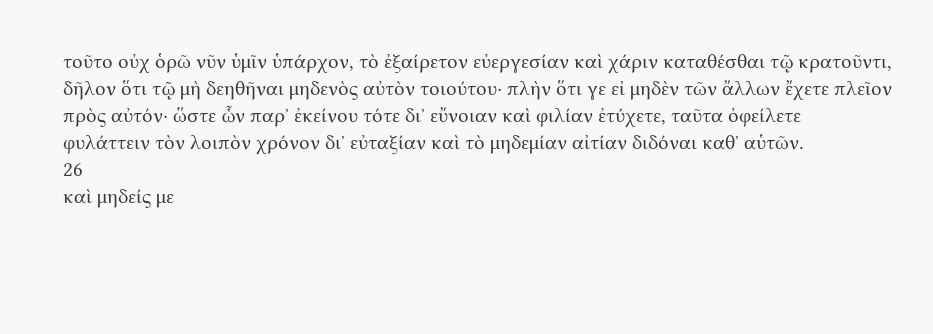τοῦτο οὐχ ὁρῶ νῦν ὑμῖν ὑπάρχον, τὸ ἐξαίρετον εὐεργεσίαν καὶ χάριν καταθέσθαι τῷ κρατοῦντι, δῆλον ὅτι τῷ μὴ δεηθῆναι μηδενὸς αὐτὸν τοιούτου· πλὴν ὅτι γε εἰ μηδὲν τῶν ἄλλων ἔχετε πλεῖον πρὸς αὐτόν· ὥστε ὧν παρʼ ἐκείνου τότε διʼ εὔνοιαν καὶ φιλίαν ἐτύχετε, ταῦτα ὀφείλετε φυλάττειν τὸν λοιπὸν χρόνον διʼ εὐταξίαν καὶ τὸ μηδεμίαν αἰτίαν διδόναι καθʼ αὑτῶν.
26
καὶ μηδείς με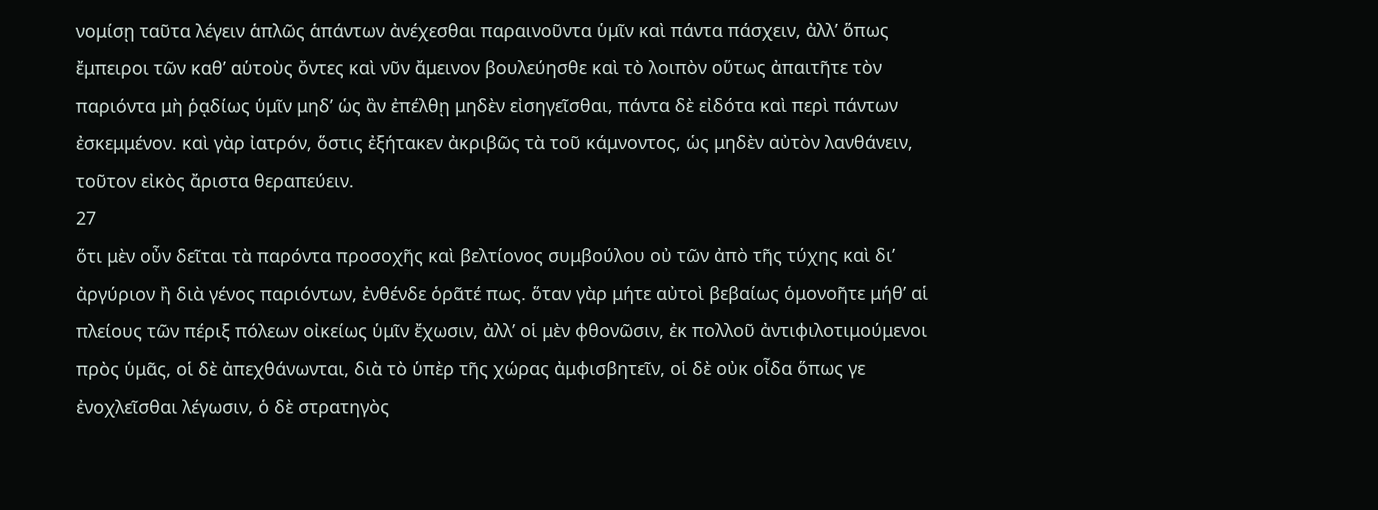νομίσῃ ταῦτα λέγειν ἁπλῶς ἁπάντων ἀνέχεσθαι παραινοῦντα ὑμῖν καὶ πάντα πάσχειν, ἀλλʼ ὅπως ἔμπειροι τῶν καθʼ αὑτοὺς ὄντες καὶ νῦν ἄμεινον βουλεύησθε καὶ τὸ λοιπὸν οὕτως ἀπαιτῆτε τὸν παριόντα μὴ ῥᾳδίως ὑμῖν μηδʼ ὡς ἂν ἐπέλθῃ μηδὲν εἰσηγεῖσθαι, πάντα δὲ εἰδότα καὶ περὶ πάντων ἐσκεμμένον. καὶ γὰρ ἰατρόν, ὅστις ἐξήτακεν ἀκριβῶς τὰ τοῦ κάμνοντος, ὡς μηδὲν αὐτὸν λανθάνειν, τοῦτον εἰκὸς ἄριστα θεραπεύειν.
27
ὅτι μὲν οὖν δεῖται τὰ παρόντα προσοχῆς καὶ βελτίονος συμβούλου οὐ τῶν ἀπὸ τῆς τύχης καὶ διʼ ἀργύριον ἢ διὰ γένος παριόντων, ἐνθένδε ὁρᾶτέ πως. ὅταν γὰρ μήτε αὐτοὶ βεβαίως ὁμονοῆτε μήθʼ αἱ πλείους τῶν πέριξ πόλεων οἰκείως ὑμῖν ἔχωσιν, ἀλλʼ οἱ μὲν φθονῶσιν, ἐκ πολλοῦ ἀντιφιλοτιμούμενοι πρὸς ὑμᾶς, οἱ δὲ ἀπεχθάνωνται, διὰ τὸ ὑπὲρ τῆς χώρας ἀμφισβητεῖν, οἱ δὲ οὐκ οἶδα ὅπως γε ἐνοχλεῖσθαι λέγωσιν, ὁ δὲ στρατηγὸς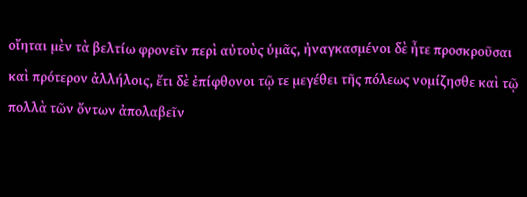οἴηται μὲν τὰ βελτίω φρονεῖν περὶ αὐτοὺς ὑμᾶς, ἠναγκασμένοι δὲ ἦτε προσκροῦσαι καὶ πρότερον ἀλλήλοις, ἔτι δὲ ἐπίφθονοι τῷ τε μεγέθει τῆς πόλεως νομίζησθε καὶ τῷ πολλὰ τῶν ὄντων ἀπολαβεῖν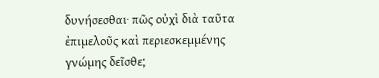δυνήσεσθαι· πῶς οὐχὶ διὰ ταῦτα ἐπιμελοῦς καὶ περιεσκεμμένης γνώμης δεῖσθε;